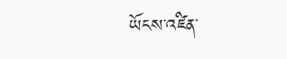ཡོངས་འཛིན་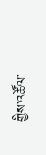གྱིས་འཚོལ་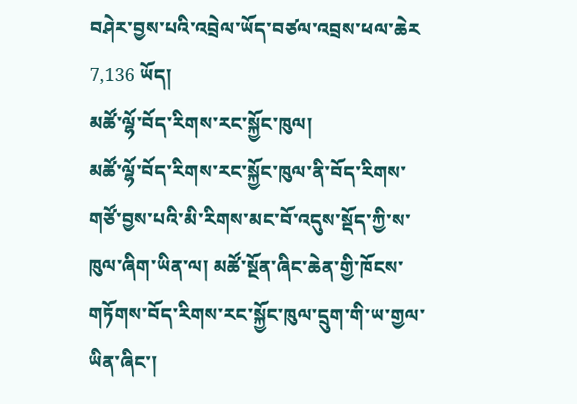བཤེར་བྱས་པའི་འབྲེལ་ཡོད་བཙལ་འབྲས་ཕལ་ཆེར 7,136 ཡོད།
མཚོ་ལྷོ་བོད་རིགས་རང་སྐྱོང་ཁུལ།
མཚོ་ལྷོ་བོད་རིགས་རང་སྐྱོང་ཁུལ་ནི་བོད་རིགས་གཙོ་བྱས་པའི་མི་རིགས་མང་བོ་འདུས་སྡོད་ཀྱི་ས་ཁུལ་ཞིག་ཡིན་ལ། མཚོ་སྔོན་ཞིང་ཆེན་གྱི་ཁོངས་གཏོགས་བོད་རིགས་རང་སྐྱོང་ཁུལ་དྲུག་གི་ཡ་གྱལ་ཡིན་ཞིང་།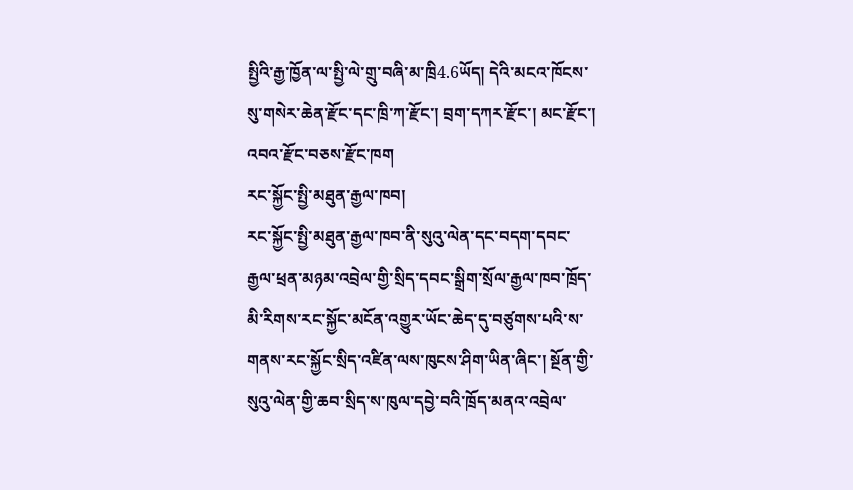སྤྱིའི་རྒྱ་ཁྱོན་ལ་སྤྱི་ལེ་གྲུ་བཞི་མ་ཁྲི4.6ཡོད། དེའི་མངའ་ཁོངས་སུ་གསེར་ཆེན་རྫོང་དང་ཁྲི་ཀ་རྫོང་། བྲག་དཀར་རྫོང་། མང་རྫོང་། འབའ་རྫོང་བཅས་རྫོང་ཁག
རང་སྐྱོང་སྤྱི་མཐུན་རྒྱལ་ཁབ།
རང་སྐྱོང་སྤྱི་མཐུན་རྒྱལ་ཁབ་ནི་སུའུ་ལེན་དང་བདག་དབང་རྒྱལ་ཕྲན་མཉམ་འབྲེལ་གྱི་སྲིད་དབང་སྒྲིག་སྲོལ་རྒྱལ་ཁབ་ཁྲོད་མི་རིགས་རང་སྐྱོང་མངོན་འགྱུར་ཡོང་ཆེད་དུ་བཙུགས་པའི་ས་གནས་རང་སྐྱོང་སྲིད་འཛིན་ལས་ཁུངས་ཤིག་ཡིན་ཞིང་། སྔོན་གྱི་སུའུ་ལེན་གྱི་ཆབ་སྲིད་ས་ཁུལ་དབྱེ་བའི་ཁྲོད་མནའ་འབྲེལ་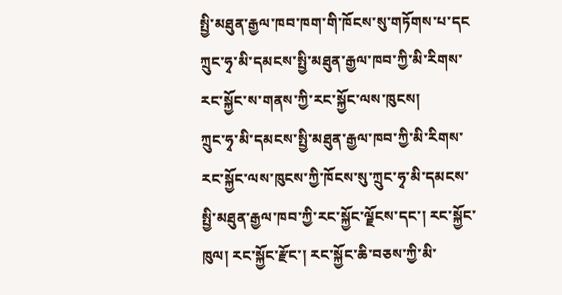སྤྱི་མཐུན་རྒྱལ་ཁབ་ཁག་གི་ཁོངས་སུ་གཏོགས་པ་དང
ཀྲུང་ཧྭ་མི་དམངས་སྤྱི་མཐུན་རྒྱལ་ཁབ་ཀྱི་མི་རིགས་རང་སྐྱོང་ས་གནས་ཀྱི་རང་སྐྱོང་ལས་ཁུངས།
ཀྲུང་ཧྭ་མི་དམངས་སྤྱི་མཐུན་རྒྱལ་ཁབ་ཀྱི་མི་རིགས་རང་སྐྱོང་ལས་ཁུངས་ཀྱི་ཁོངས་སུ་ཀྲུང་ཧྭ་མི་དམངས་སྤྱི་མཐུན་རྒྱལ་ཁབ་ཀྱི་རང་སྐྱོང་ལྗོངས་དང་། རང་སྐྱོང་ཁུལ། རང་སྐྱོང་རྫོང་། རང་སྐྱོང་ཆི་བཅས་ཀྱི་མི་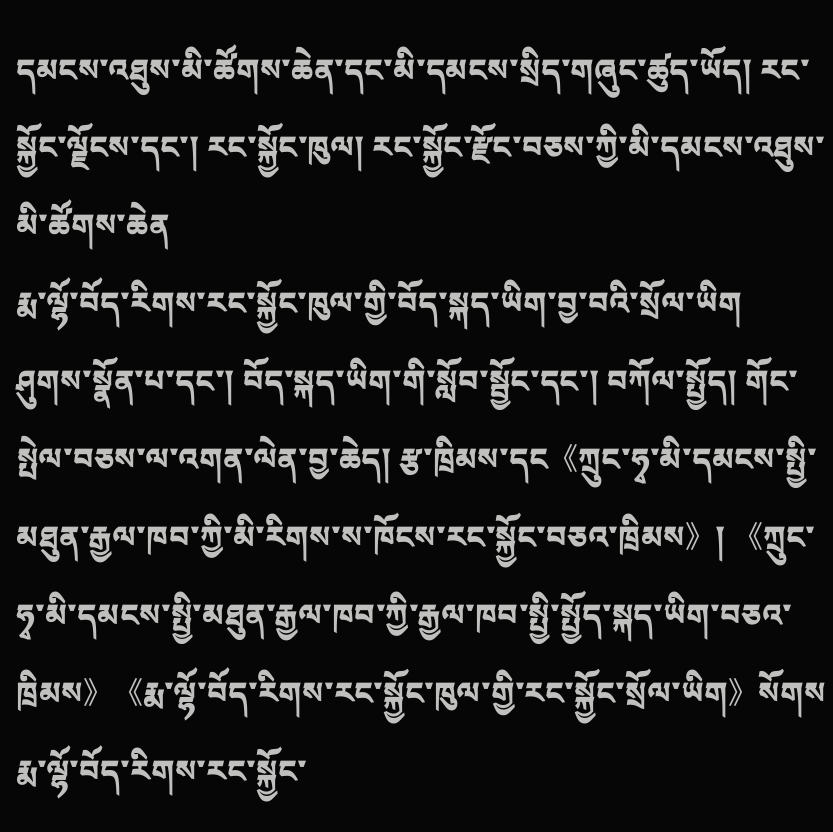དམངས་འཐུས་མི་ཚོགས་ཆེན་དང་མི་དམངས་སྲིད་གཞུང་ཚུད་ཡོད། རང་སྐྱོང་ལྗོངས་དང་། རང་སྐྱོང་ཁུལ། རང་སྐྱོང་རྫོང་བཅས་ཀྱི་མི་དམངས་འཐུས་མི་ཚོགས་ཆེན
རྨ་ལྷོ་བོད་རིགས་རང་སྐྱོང་ཁུལ་གྱི་བོད་སྐད་ཡིག་བྱ་བའི་སྲོལ་ཡིག
ཤུགས་སྣོན་པ་དང་། བོད་སྐད་ཡིག་གི་སློབ་སྦྱོང་དང་། བཀོལ་སྤྱོད། གོང་སྤེལ་བཅས་ལ་འགན་ལེན་བྱ་ཆེད། རྩ་ཁྲིམས་དང《ཀྲུང་ཧྭ་མི་དམངས་སྤྱི་མཐུན་རྒྱལ་ཁབ་ཀྱི་མི་རིགས་ས་ཁོངས་རང་སྐྱོང་བཅའ་ཁྲིམས》། 《ཀྲུང་ཧྭ་མི་དམངས་སྤྱི་མཐུན་རྒྱལ་ཁབ་ཀྱི་རྒྱལ་ཁབ་སྤྱི་སྤྱོད་སྐད་ཡིག་བཅའ་ཁྲིམས》《རྨ་ལྷོ་བོད་རིགས་རང་སྐྱོང་ཁུལ་གྱི་རང་སྐྱོང་སྲོལ་ཡིག》སོགས
རྨ་ལྷོ་བོད་རིགས་རང་སྐྱོང་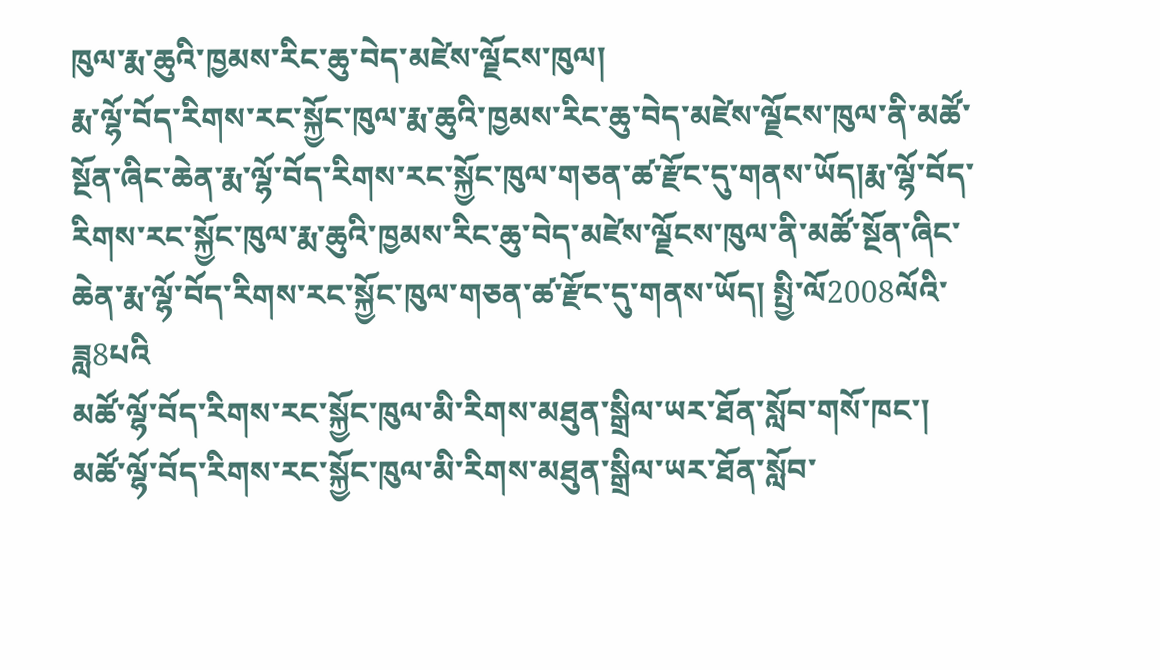ཁུལ་རྨ་ཆུའི་ཁྱམས་རིང་ཆུ་བེད་མཛེས་ལྗོངས་ཁུལ།
རྨ་ལྷོ་བོད་རིགས་རང་སྐྱོང་ཁུལ་རྨ་ཆུའི་ཁྱམས་རིང་ཆུ་བེད་མཛེས་ལྗོངས་ཁུལ་ནི་མཚོ་སྔོན་ཞིང་ཆེན་རྨ་ལྷོ་བོད་རིགས་རང་སྐྱོང་ཁུལ་གཅན་ཚ་རྫོང་དུ་གནས་ཡོད།རྨ་ལྷོ་བོད་རིགས་རང་སྐྱོང་ཁུལ་རྨ་ཆུའི་ཁྱམས་རིང་ཆུ་བེད་མཛེས་ལྗོངས་ཁུལ་ནི་མཚོ་སྔོན་ཞིང་ཆེན་རྨ་ལྷོ་བོད་རིགས་རང་སྐྱོང་ཁུལ་གཅན་ཚ་རྫོང་དུ་གནས་ཡོད། སྤྱི་ལོ2008ལོའི་ཟླ8པའི
མཚོ་ལྷོ་བོད་རིགས་རང་སྐྱོང་ཁུལ་མི་རིགས་མཐུན་སྒྲིལ་ཡར་ཐོན་སློབ་གསོ་ཁང་།
མཚོ་ལྷོ་བོད་རིགས་རང་སྐྱོང་ཁུལ་མི་རིགས་མཐུན་སྒྲིལ་ཡར་ཐོན་སློབ་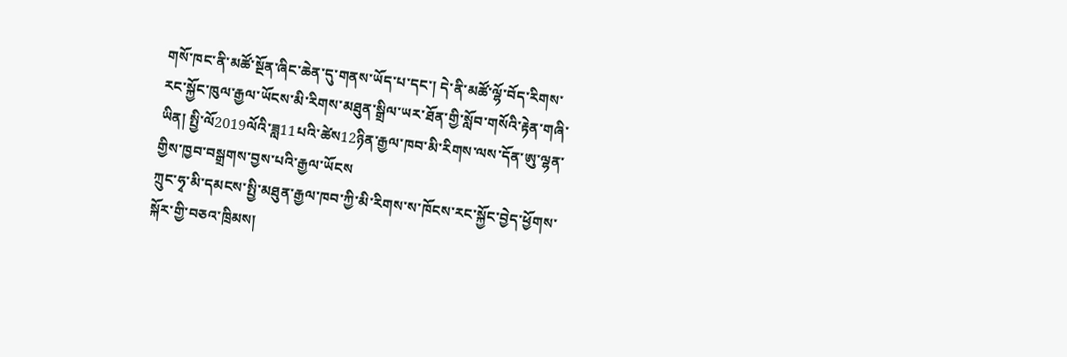གསོ་ཁང་ནི་མཚོ་སྔོན་ཞིང་ཆེན་དུ་གནས་ཡོད་པ་དང་། དེ་ནི་མཚོ་ལྷོ་བོད་རིགས་རང་སྐྱོང་ཁུལ་རྒྱལ་ཡོངས་མི་རིགས་མཐུན་སྒྲིལ་ཡར་ཐོན་གྱི་སློབ་གསོའི་རྟེན་གཞི་ཡིན། སྤྱི་ལོ2019ལོའི་ཟླ11པའི་ཚེས12ཉིན་རྒྱལ་ཁབ་མི་རིགས་ལས་དོན་ཨུ་ལྷན་གྱིས་ཁྱབ་བསྒྲགས་བྱས་པའི་རྒྱལ་ཡོངས
ཀྲུང་ཧྭ་མི་དམངས་སྤྱི་མཐུན་རྒྱལ་ཁབ་ཀྱི་མི་རིགས་ས་ཁོངས་རང་སྐྱོང་བྱེད་ཕྱོགས་སྐོར་གྱི་བཅའ་ཁྲིམས།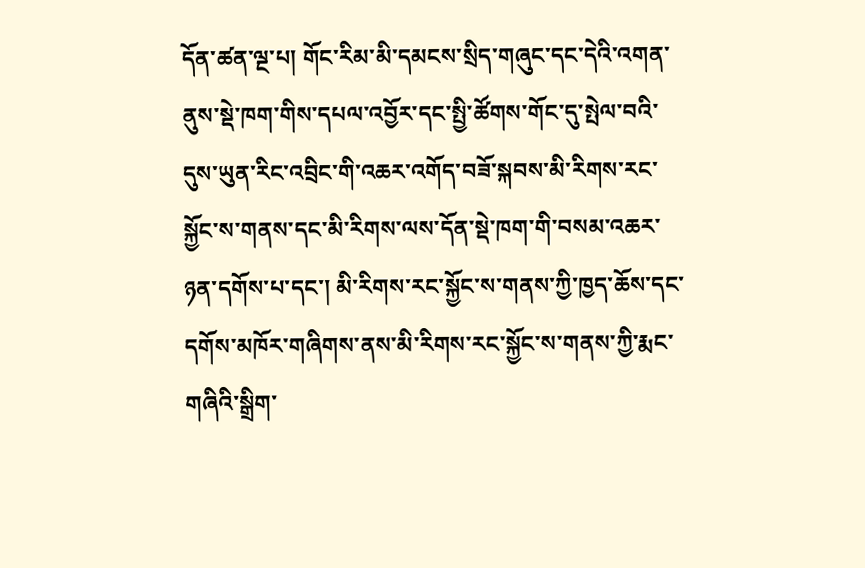དོན་ཚན་ལྔ་པ། གོང་རིམ་མི་དམངས་སྲིད་གཞུང་དང་དེའི་འགན་ནུས་སྡེ་ཁག་གིས་དཔལ་འབྱོར་དང་སྤྱི་ཚོགས་གོང་དུ་སྤེལ་བའི་དུས་ཡུན་རིང་འབྲིང་གི་འཆར་འགོད་བཟོ་སྐབས་མི་རིགས་རང་སྐྱོང་ས་གནས་དང་མི་རིགས་ལས་དོན་སྡེ་ཁག་གི་བསམ་འཆར་ཉན་དགོས་པ་དང་། མི་རིགས་རང་སྐྱོང་ས་གནས་ཀྱི་ཁྱད་ཆོས་དང་དགོས་མཁོར་གཞིགས་ནས་མི་རིགས་རང་སྐྱོང་ས་གནས་ཀྱི་རྨང་གཞིའི་སྒྲིག་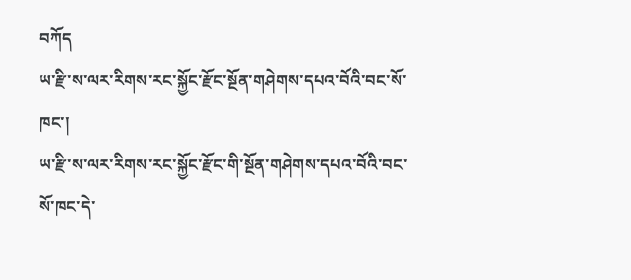བཀོད
ཡ་རྫི་ས་ལར་རིགས་རང་སྐྱོང་རྫོང་སྔོན་གཤེགས་དཔའ་བོའི་བང་སོ་ཁང་།
ཡ་རྫི་ས་ལར་རིགས་རང་སྐྱོང་རྫོང་གི་སྔོན་གཤེགས་དཔའ་བོའི་བང་སོ་ཁང་དེ་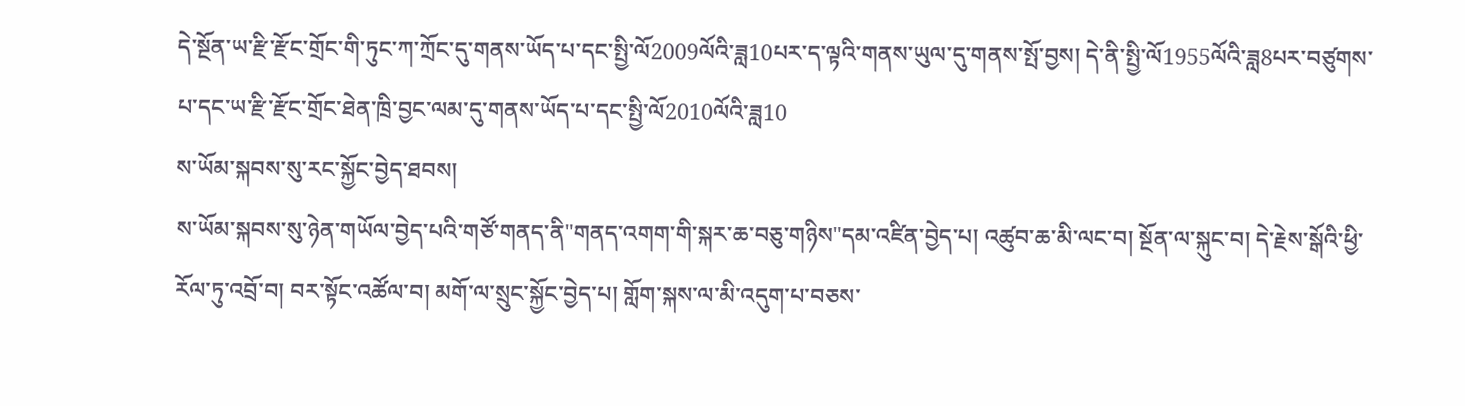དེ་སྔོན་ཡ་རྫི་རྫོང་གྲོང་གི་ཏུང་ཀ་ཀྲོང་དུ་གནས་ཡོད་པ་དང་སྤྱི་ལོ2009ལོའི་ཟླ10པར་ད་ལྟའི་གནས་ཡུལ་དུ་གནས་སྤོ་བྱས། དེ་ནི་སྤྱི་ལོ1955ལོའི་ཟླ8པར་བཙུགས་པ་དང་ཡ་རྫི་རྫོང་གྲོང་ཐེན་ཁྲི་བྱང་ལམ་དུ་གནས་ཡོད་པ་དང་སྤྱི་ལོ2010ལོའི་ཟླ10
ས་ཡོམ་སྐབས་སུ་རང་སྐྱོང་བྱེད་ཐབས།
ས་ཡོམ་སྐབས་སུ་ཉེན་གཡོལ་བྱེད་པའི་གཙོ་གནད་ནི"གནད་འགག་གི་སྐར་ཆ་བཅུ་གཉིས"དམ་འཛིན་བྱེད་པ། འཚུབ་ཆ་མི་ལང་བ། སྔོན་ལ་སྐུང་བ། དེ་རྗེས་སྒོའི་ཕྱི་རོལ་ཏུ་འབྲོ་བ། བར་སྟོང་འཚོལ་བ། མགོ་ལ་སྲུང་སྐྱོང་བྱེད་པ། གློག་སྐས་ལ་མི་འདུག་པ་བཅས་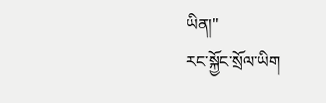ཡིན།"
རང་སྐྱོང་སྲོལ་ཡིག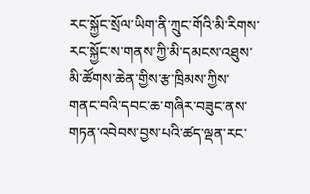རང་སྐྱོང་སྲོལ་ཡིག་ནི་ཀྲུང་གོའི་མི་རིགས་རང་སྐྱོང་ས་གནས་ཀྱི་མི་དམངས་འཐུས་མི་ཚོགས་ཆེན་གྱིས་རྩ་ཁྲིམས་ཀྱིས་གནང་བའི་དབང་ཆ་གཞིར་བཟུང་ནས་གཏན་འབེབས་བྱས་པའི་ཚད་ལྡན་རང་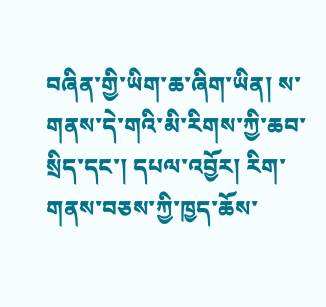བཞིན་གྱི་ཡིག་ཆ་ཞིག་ཡིན། ས་གནས་དེ་གའི་མི་རིགས་ཀྱི་ཆབ་སྲིད་དང་། དཔལ་འབྱོར། རིག་གནས་བཅས་ཀྱི་ཁྱད་ཆོས་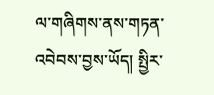ལ་གཞིགས་ནས་གཏན་འབེབས་བྱས་ཡོད། སྤྱིར་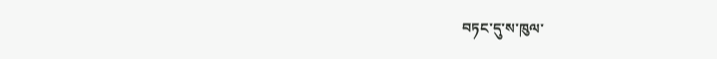བཏང་དུ་ས་ཁུལ་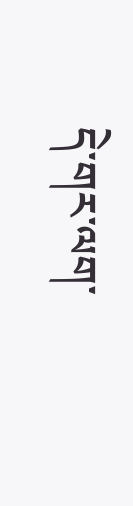དེ་གར་ལག་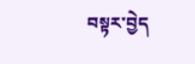བསྟར་བྱེད